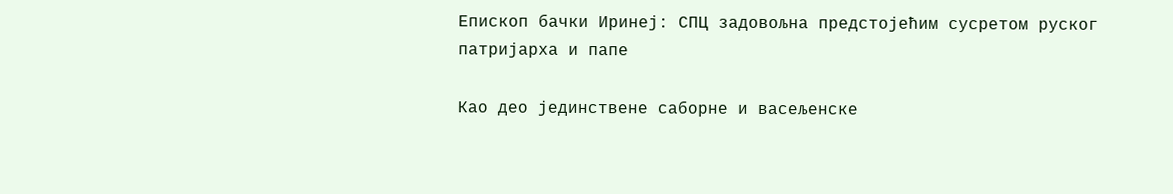Епископ бачки Иринеј: СПЦ задовољна предстојећим сусретом руског патријарха и папе

Као део јединствене саборне и васељенске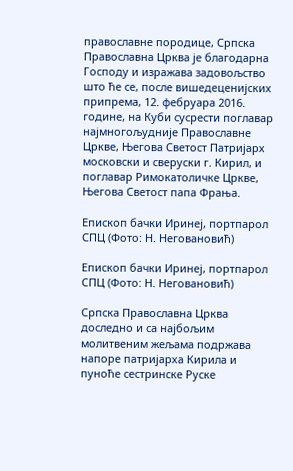православне породице, Српска Православна Црква је благодарна Господу и изражава задовољство што ће се, после вишедеценијских припрема, 12. фебруара 2016. године, на Куби сусрести поглавар најмногољудније Православне Цркве, Његова Светост Патријарх московски и сверуски г. Кирил, и поглавар Римокатоличке Цркве, Његова Светост папа Фрања.

Епископ бачки Иринеј, портпарол СПЦ (Фото: Н. Неговановић)

Епископ бачки Иринеј, портпарол СПЦ (Фото: Н. Неговановић)

Српска Православна Црква доследно и са најбољим молитвеним жељама подржава напоре патријарха Кирила и пуноће сестринске Руске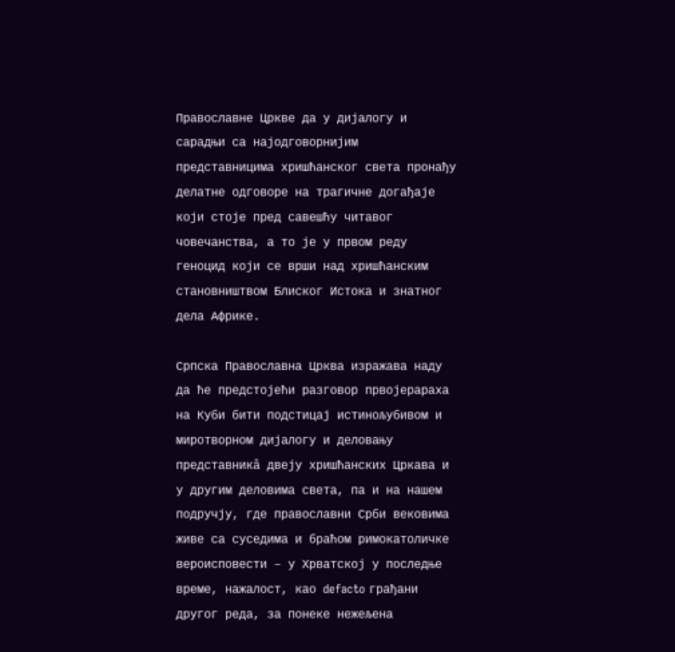Православне Цркве да у дијалогу и сарадњи са најодговорнијим представницима хришћанског света пронађу делатне одговоре на трагичне догађаје који стоје пред савешћу читавог човечанства, а то је у првом реду геноцид који се врши над хришћанским становништвом Блиског Истока и знатног дела Африке.

Српска Православна Црква изражава наду да ће предстојећи разговор првојерараха на Куби бити подстицај истинољубивом и миротворном дијалогу и деловању представникâ двеју хришћанских Цркава и у другим деловима света, па и на нашем подручју, где православни Срби вековима живе са суседима и браћом римокатоличке вероисповести – у Хрватској у последње време, нажалост, као defacto грађани другог реда, за понеке нежељена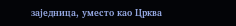заједница, уместо као Црква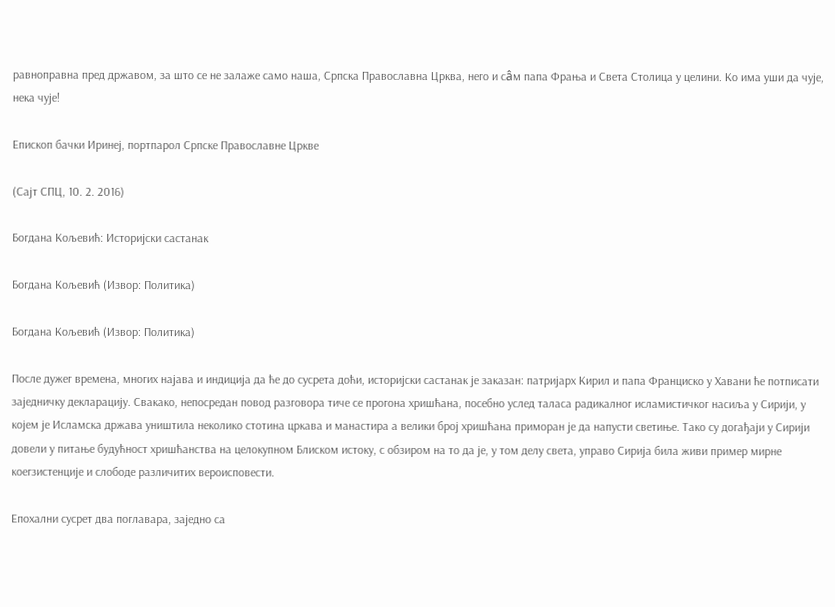равноправна пред државом, за што се не залаже само наша, Српска Православна Црква, него и сâм папа Фрања и Света Столица у целини. Ко има уши да чује, нека чује!

Епископ бачки Иринеј, портпарол Српске Православне Цркве

(Сајт СПЦ, 10. 2. 2016)

Богдана Кољевић: Историјски састанак

Богдана Кољевић (Извор: Политика)

Богдана Кољевић (Извор: Политика)

После дужег времена, многих најава и индиција да ће до сусрета доћи, историјски састанак је заказан: патријарх Кирил и папа Франциско у Хавани ће потписати заједничку декларацију. Свакако, непосредан повод разговора тиче се прогона хришћана, посебно услед таласа радикалног исламистичког насиља у Сирији, у којем је Исламска држава уништила неколико стотина цркава и манастира а велики број хришћана приморан је да напусти светиње. Тако су догађаји у Сирији довели у питање будућност хришћанства на целокупном Блиском истоку, с обзиром на то да је, у том делу света, управо Сирија била живи пример мирне коегзистенције и слободе различитих вероисповести.

Епохални сусрет два поглавара, заједно са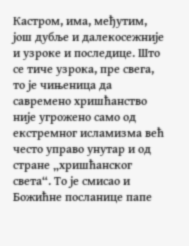Кастром, има, међутим, још дубље и далекосежније и узроке и последице. Што се тиче узрока, пре свега, то је чињеница да савремено хришћанство није угрожено само од екстремног исламизма већ често управо унутар и од стране „хришћанског света“. То је смисао и Божићне посланице папе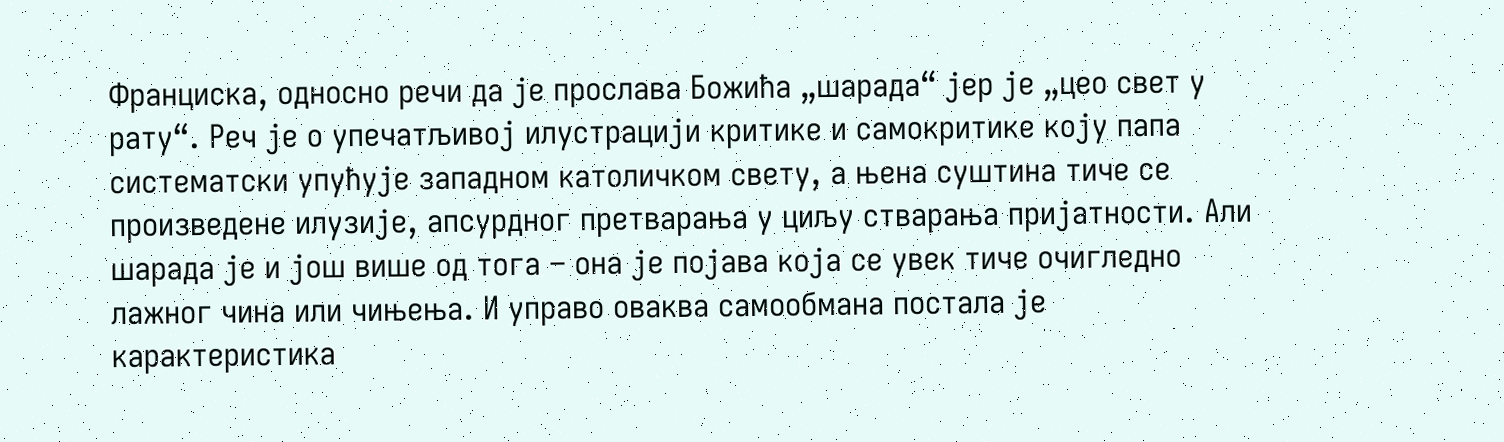Франциска, односно речи да је прослава Божића „шарада“ јер је „цео свет у рату“. Реч је о упечатљивој илустрацији критике и самокритике коју папа систематски упућује западном католичком свету, а њена суштина тиче се произведене илузије, апсурдног претварања у циљу стварања пријатности. Али шарада је и још више од тога – она је појава која се увек тиче очигледно лажног чина или чињења. И управо оваква самообмана постала је карактеристика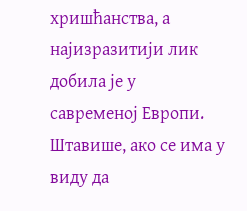хришћанства, а најизразитији лик добила је у савременој Европи. Штавише, ако се има у виду да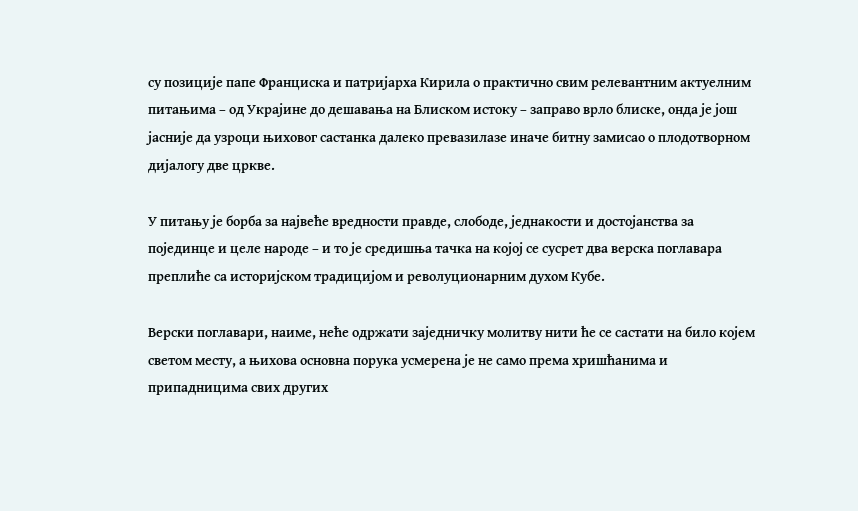су позиције папе Франциска и патријарха Кирила о практично свим релевантним актуелним питањима – од Украјине до дешавања на Блиском истоку – заправо врло блиске, онда је још јасније да узроци њиховог састанка далеко превазилазе иначе битну замисао о плодотворном дијалогу две цркве.

У питању је борба за највеће вредности правде, слободе, једнакости и достојанства за појединце и целе народе – и то је средишња тачка на којој се сусрет два верска поглавара преплиће са историјском традицијом и револуционарним духом Кубе.

Верски поглавари, наиме, неће одржати заједничку молитву нити ће се састати на било којем светом месту, а њихова основна порука усмерена је не само према хришћанима и припадницима свих других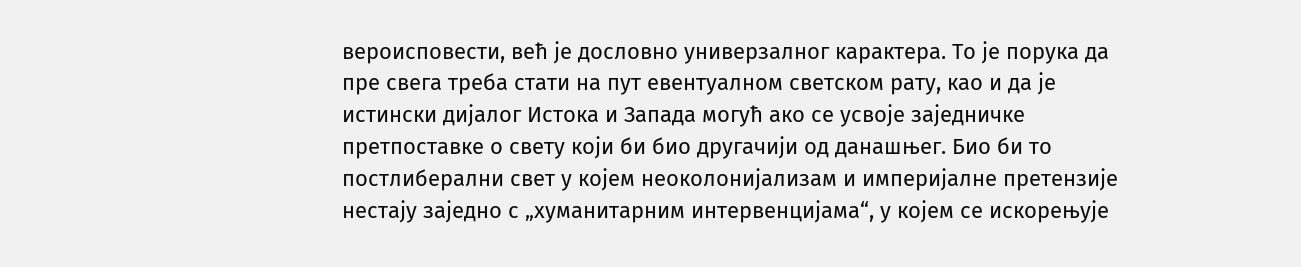вероисповести, већ је дословно универзалног карактера. То је порука да пре свега треба стати на пут евентуалном светском рату, као и да је истински дијалог Истока и Запада могућ ако се усвоје заједничке претпоставке о свету који би био другачији од данашњег. Био би то постлиберални свет у којем неоколонијализам и империјалне претензије нестају заједно с „хуманитарним интервенцијама“, у којем се искорењује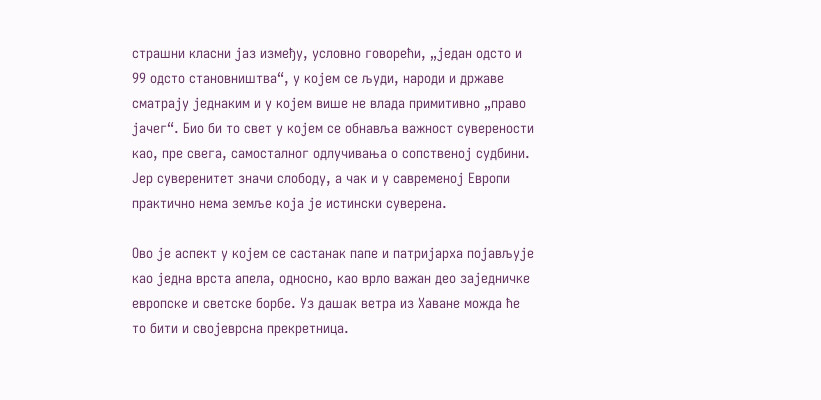страшни класни јаз између, условно говорећи, „један одсто и 99 одсто становништва“, у којем се људи, народи и државе сматрају једнаким и у којем више не влада примитивно „право јачег“. Био би то свет у којем се обнавља важност суверености као, пре свега, самосталног одлучивања о сопственој судбини. Јер суверенитет значи слободу, а чак и у савременој Европи практично нема земље која је истински суверена.

Ово је аспект у којем се састанак папе и патријарха појављује као једна врста апела, односно, као врло важан део заједничке европске и светске борбе. Уз дашак ветра из Хаване можда ће то бити и својеврсна прекретница.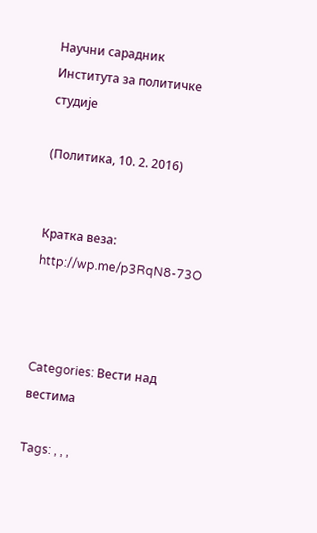Научни сарадник Института за политичке студије

(Политика, 10. 2. 2016)


Кратка веза: http://wp.me/p3RqN8-73O



Categories: Вести над вестима

Tags: , , ,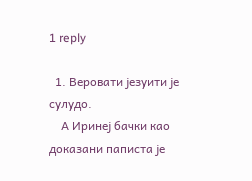1 reply

  1. Веровати језуити је сулудо.
    А Иринеј бачки као доказани паписта је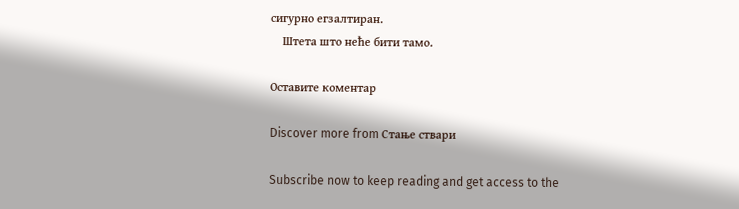сигурно егзалтиран.
    Штета што неће бити тамо.

Оставите коментар

Discover more from Стање ствари

Subscribe now to keep reading and get access to the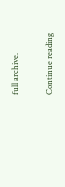full archive.

Continue reading